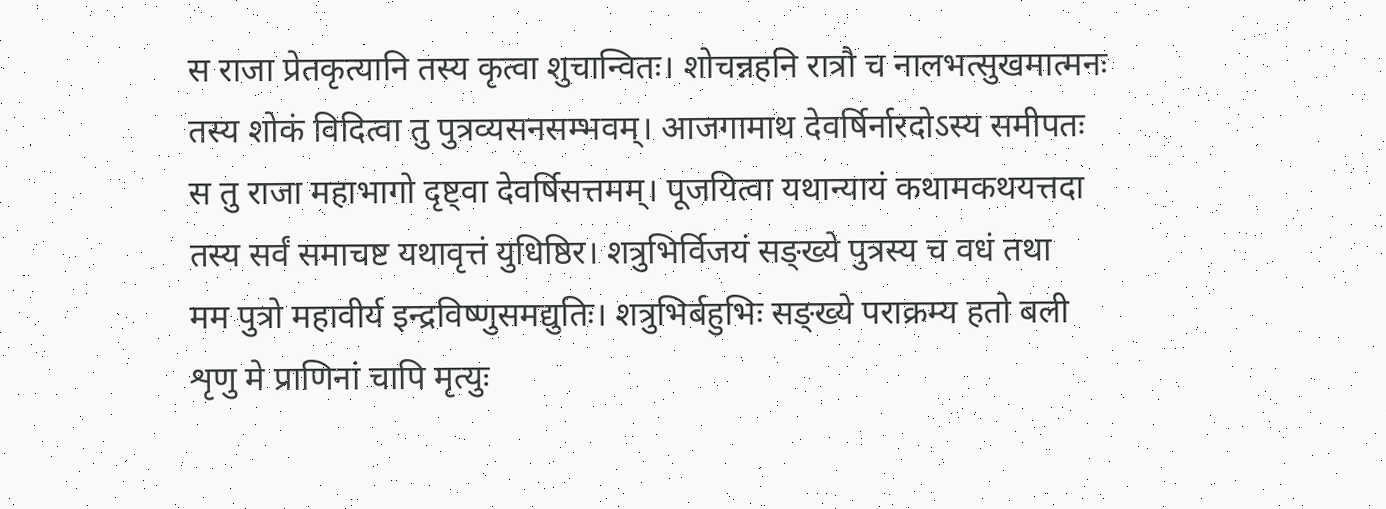स राजा प्रेतकृत्यानि तस्य कृत्वा शुचान्वितः। शोचन्नहनि रात्रौ च नालभत्सुखमात्मनः
तस्य शोकं विदित्वा तु पुत्रव्यसनसम्भवम्। आजगामाथ देवर्षिर्नारदोऽस्य समीपतः
स तु राजा महाभागो दृष्ट्वा देवर्षिसत्तमम्। पूजयित्वा यथान्यायं कथामकथयत्तदा
तस्य सर्वं समाचष्ट यथावृत्तं युधिष्ठिर। शत्रुभिर्विजयं सङ्ख्ये पुत्रस्य च वधं तथा
मम पुत्रो महावीर्य इन्द्रविष्णुसमद्युतिः। शत्रुभिर्बहुभिः सङ्ख्ये पराक्रम्य हतो बली
शृणु मे प्राणिनां चापि मृत्युः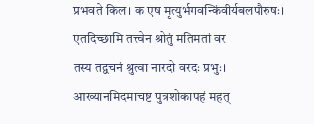प्रभवते किल। क एष मृत्युर्भगवन्किंवीर्यबलपौरुषः। एतदिच्छामि तत्त्वेन श्रोतुं मतिमतां वर
तस्य तद्वचनं श्रुत्वा नारदो वरदः प्रभुः। आख्यानमिदमाचष्ट पुत्रशोकापहं महत्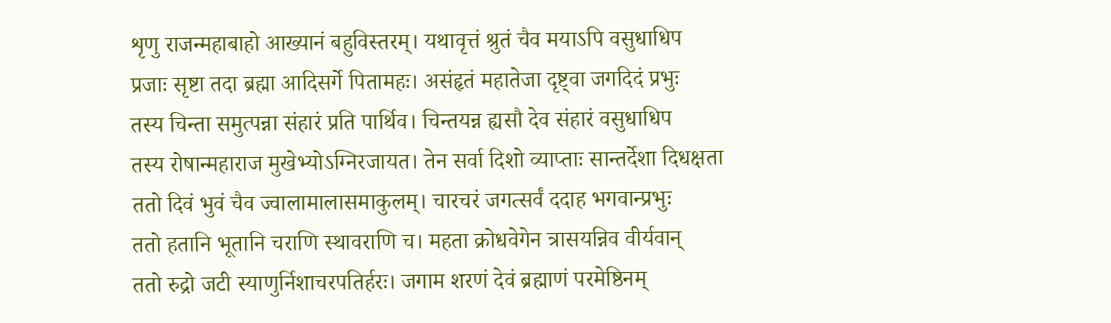शृणु राजन्महाबाहो आख्यानं बहुविस्तरम्। यथावृत्तं श्रुतं चैव मयाऽपि वसुधाधिप
प्रजाः सृष्टा तदा ब्रह्मा आदिसर्गे पितामहः। असंहृतं महातेजा दृष्ट्वा जगदिदं प्रभुः
तस्य चिन्ता समुत्पन्ना संहारं प्रति पार्थिव। चिन्तयन्न ह्यसौ देव संहारं वसुधाधिप
तस्य रोषान्महाराज मुखेभ्योऽग्निरजायत। तेन सर्वा दिशो व्याप्ताः सान्तर्देशा दिधक्षता
ततो दिवं भुवं चैव ज्वालामालासमाकुलम्। चारचरं जगत्सर्वं ददाह भगवान्प्रभुः
ततो हतानि भूतानि चराणि स्थावराणि च। महता क्रोधवेगेन त्रासयन्निव वीर्यवान्
ततो रुद्रो जटी स्याणुर्निशाचरपतिर्हरः। जगाम शरणं देवं ब्रह्माणं परमेष्ठिनम्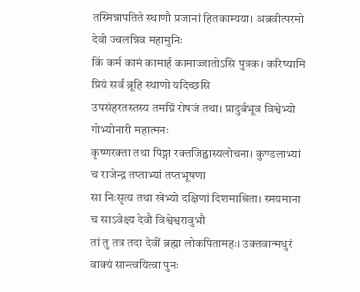तस्मिन्नापतिते स्थाणौ प्रजानां हितकाम्यया। अब्रवीत्परमो देवो ज्वलन्निव महामुनिः
किं कर्म कामं कामार्ह कामाज्जातोऽसि पुत्रक। करिष्यामि प्रियं सर्वं ब्रूहि स्थाणो यदिच्छसि
उपसंहरतस्तस्य तमग्निं रोषजं तथा। प्रादुर्बभूव विश्वेभ्यो गोभ्योनारी महात्मनः
कृष्णरक्ता तथा पिङ्गा रक्तजिह्वास्यलोचना। कुण्डलाभ्यां च राजेन्द्र तप्ताभ्यां तप्तभूषणा
सा निःसृत्य तथा खेभ्यो दक्षिणां दिशमाश्रिता। स्मयमाना च साऽवेक्ष्य देवौ विश्वेश्वरावुभौ
तां तु तत्र तदा देवीं ब्रह्मा लोकपितामहः। उक्तवान्मधुरं वाक्यं सान्त्वयित्वा पुनः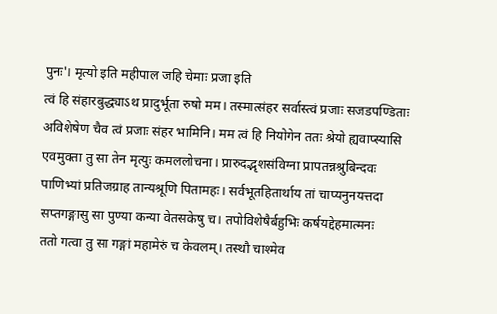पुनः'। मृत्यो इति महीपाल जहि चेमाः प्रजा इति
त्वं हि संहारबुद्ध्याऽथ प्रादुर्भूता रुषो मम। तस्मात्संहर सर्वास्त्वं प्रजाः सजडपण्डिताः
अविशेषेण चैव त्वं प्रजाः संहर भामिनि। मम त्वं हि नियोगेन ततः श्रेयो ह्यवाप्स्यासि
एवमुक्ता तु सा तेन मृत्युः कमललोचना। प्रारुदद्भृशसंविग्ना प्रापतन्नश्रुबिन्दवः
पाणिभ्यां प्रतिजग्राह तान्यश्रूणि पितामहः। सर्वभूतहितार्थाय तां चाप्यनुनयत्तदा
सप्तगङ्गासु सा पुण्या कन्या वेतसकेषु च। तपोविशेषैर्बहुभिः कर्षयद्देहमात्मनः
ततो गत्वा तु सा गङ्गां महामेरुं च केवलम्। तस्थौ चाश्मेव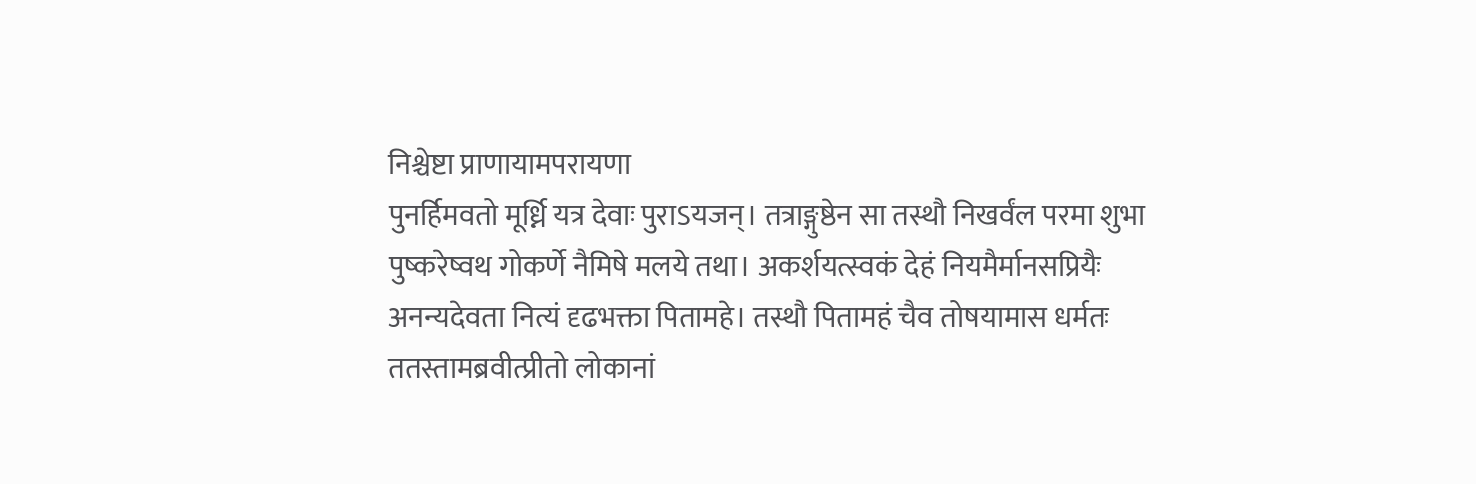निश्चेष्टा प्राणायामपरायणा
पुनर्हिमवतो मूर्ध्नि यत्र देवाः पुराऽयजन्। तत्राङ्गुष्ठेन सा तस्थौ निखर्वंल परमा शुभा
पुष्करेष्वथ गोकर्णे नैमिषे मलये तथा। अकर्शयत्स्वकं देहं नियमैर्मानसप्रियैः
अनन्यदेवता नित्यं दृढभक्ता पितामहे। तस्थौ पितामहं चैव तोषयामास धर्मतः
ततस्तामब्रवीत्प्रीतो लोकानां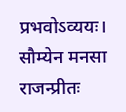प्रभवोऽव्ययः। सौम्येन मनसा राजन्प्रीतः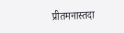प्रीतमनास्तदा